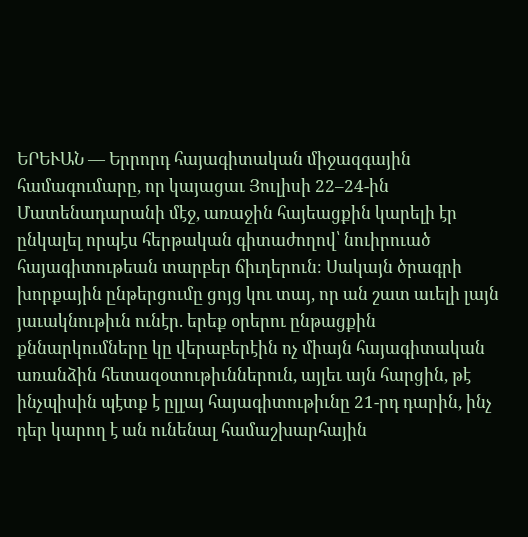ԵՐԵՒԱՆ — Երրորդ հայագիտական միջազգային համագումարը, որ կայացաւ Յուլիսի 22–24-ին Մատենադարանի մէջ, առաջին հայեացքին կարելի էր ընկալել որպէս հերթական գիտաժողով՝ նուիրուած հայագիտութեան տարբեր ճիւղերուն։ Սակայն ծրագրի խորքային ընթերցումը ցոյց կու տայ, որ ան շատ աւելի լայն յաւակնութիւն ունէր. երեք օրերու ընթացքին քննարկումները կը վերաբերէին ոչ միայն հայագիտական առանձին հետազօտութիւններուն, այլեւ այն հարցին, թէ ինչպիսին պէտք է ըլլայ հայագիտութիւնը 21-րդ դարին, ինչ դեր կարող է ան ունենալ համաշխարհային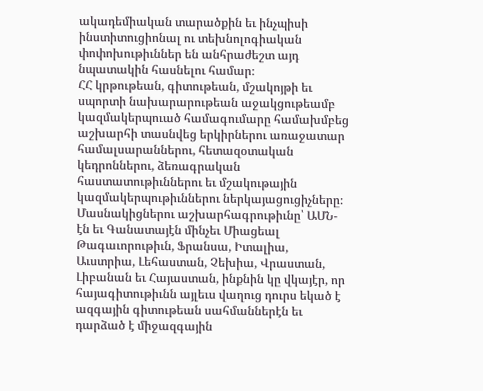ակադեմիական տարածքին եւ ինչպիսի ինստիտուցիոնալ ու տեխնոլոգիական փոփոխութիւններ են անհրաժեշտ այդ նպատակին հասնելու համար։
ՀՀ կրթութեան, գիտութեան, մշակոյթի եւ սպորտի նախարարութեան աջակցութեամբ կազմակերպուած համագումարը համախմբեց աշխարհի տասնվեց երկիրներու առաջատար համալսարաններու, հետազօտական կեդրոններու, ձեռագրական հաստատութիւններու եւ մշակութային կազմակերպութիւններու ներկայացուցիչները։ Մասնակիցներու աշխարհագրութիւնը՝ ԱՄՆ-էն եւ Գանատայէն մինչեւ Միացեալ Թագաւորութիւն, Ֆրանսա, Իտալիա, Աւստրիա, Լեհաստան, Չեխիա, Վրաստան, Լիբանան եւ Հայաստան, ինքնին կը վկայէր, որ հայագիտութիւնն այլեւս վաղուց դուրս եկած է ազգային գիտութեան սահմաններէն եւ դարձած է միջազգային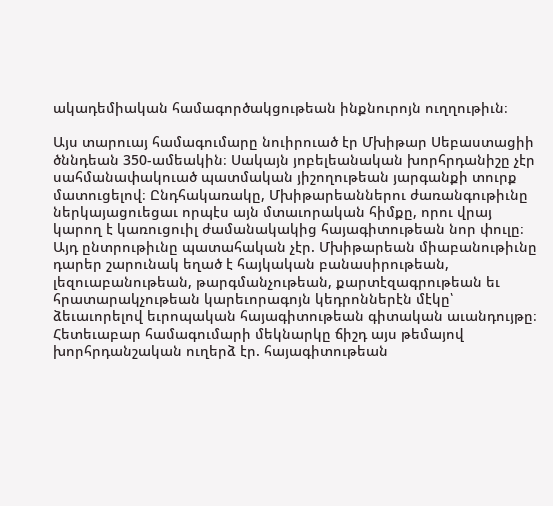ակադեմիական համագործակցութեան ինքնուրոյն ուղղութիւն։

Այս տարուայ համագումարը նուիրուած էր Մխիթար Սեբաստացիի ծննդեան 350-ամեակին։ Սակայն յոբելեանական խորհրդանիշը չէր սահմանափակուած պատմական յիշողութեան յարգանքի տուրք մատուցելով։ Ընդհակառակը, Մխիթարեաններու ժառանգութիւնը ներկայացուեցաւ որպէս այն մտաւորական հիմքը, որու վրայ կարող է կառուցուիլ ժամանակակից հայագիտութեան նոր փուլը։ Այդ ընտրութիւնը պատահական չէր. Մխիթարեան միաբանութիւնը դարեր շարունակ եղած է հայկական բանասիրութեան, լեզուաբանութեան, թարգմանչութեան, քարտէզագրութեան եւ հրատարակչութեան կարեւորագոյն կեդրոններէն մէկը՝ ձեւաւորելով եւրոպական հայագիտութեան գիտական աւանդույթը։ Հետեւաբար համագումարի մեկնարկը ճիշդ այս թեմայով խորհրդանշական ուղերձ էր. հայագիտութեան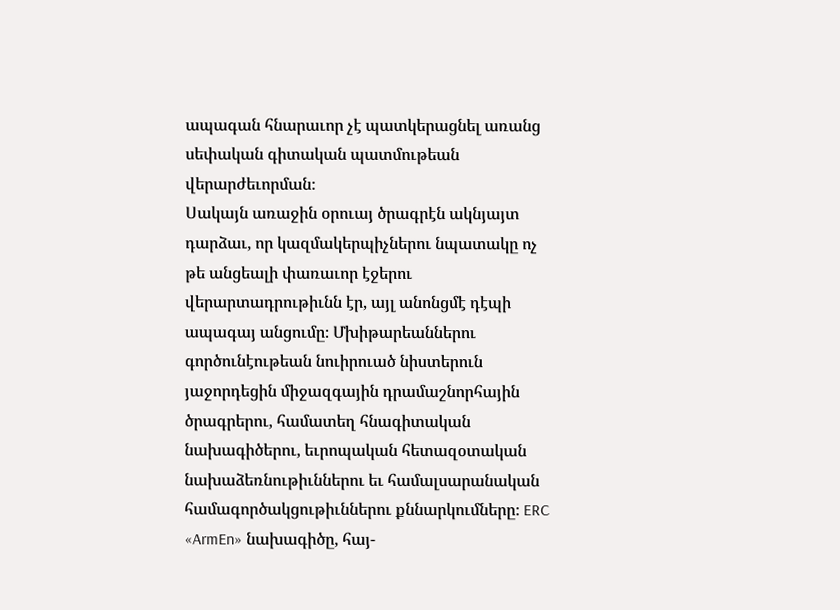ապագան հնարաւոր չէ պատկերացնել առանց սեփական գիտական պատմութեան վերարժեւորման։
Սակայն առաջին օրուայ ծրագրէն ակնյայտ դարձաւ, որ կազմակերպիչներու նպատակը ոչ թե անցեալի փառաւոր էջերու վերարտադրութիւնն էր, այլ անոնցմէ դէպի ապագայ անցումը։ Մխիթարեաններու գործունէութեան նուիրուած նիստերուն յաջորդեցին միջազգային դրամաշնորհային ծրագրերու, համատեղ հնագիտական նախագիծերու, եւրոպական հետազօտական նախաձեռնութիւններու եւ համալսարանական համագործակցութիւններու քննարկումները։ ERC «ArmEn» նախագիծը, հայ-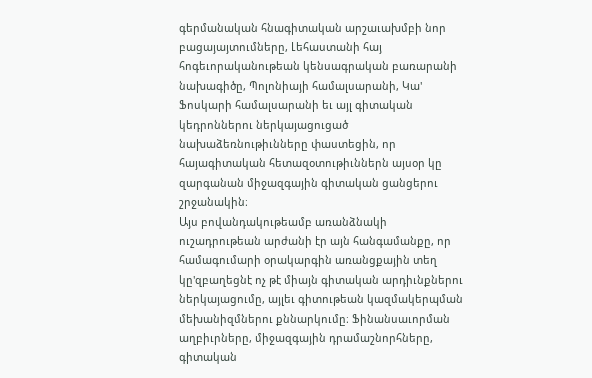գերմանական հնագիտական արշաւախմբի նոր բացայայտումները, Լեհաստանի հայ հոգեւորականութեան կենսագրական բառարանի նախագիծը, Պոլոնիայի համալսարանի, Կա' Ֆոսկարի համալսարանի եւ այլ գիտական կեդրոններու ներկայացուցած նախաձեռնութիւնները փաստեցին, որ հայագիտական հետազօտութիւններն այսօր կը զարգանան միջազգային գիտական ցանցերու շրջանակին։
Այս բովանդակութեամբ առանձնակի ուշադրութեան արժանի էր այն հանգամանքը, որ համագումարի օրակարգին առանցքային տեղ կը'զբաղեցնէ ոչ թէ միայն գիտական արդիւնքներու ներկայացումը, այլեւ գիտութեան կազմակերպման մեխանիզմներու քննարկումը։ Ֆինանսաւորման աղբիւրները, միջազգային դրամաշնորհները, գիտական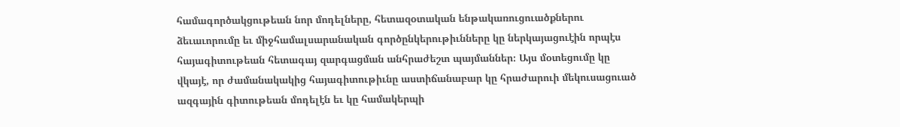համագործակցութեան նոր մոդելները, հետազօտական ենթակառուցուածքներու ձեւաւորումը եւ միջհամալսարանական գործընկերութիւնները կը ներկայացուէին որպէս հայագիտութեան հետագայ զարգացման անհրաժեշտ պայմաններ։ Այս մօտեցումը կը վկայէ, որ ժամանակակից հայագիտութիւնը աստիճանաբար կը հրաժարուի մեկուսացուած ազգային գիտութեան մոդելէն եւ կը համակերպի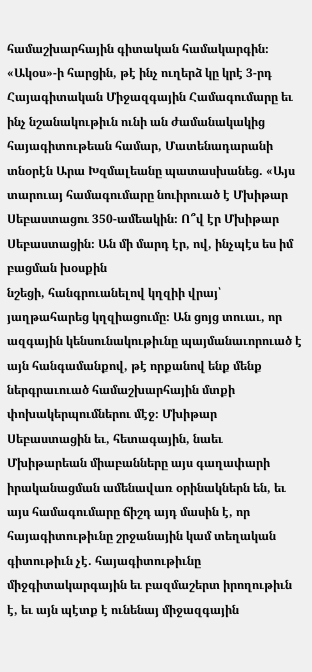համաշխարհային գիտական համակարգին։
«Ակօս»-ի հարցին, թէ ինչ ուղերձ կը կրէ 3-րդ Հայագիտական Միջազգային Համագումարը եւ ինչ նշանակութիւն ունի ան ժամանակակից հայագիտութեան համար, Մատենադարանի տնօրէն Արա Խզմալեանը պատասխանեց. «Այս տարուայ համագումարը նուիրուած է Մխիթար Սեբաստացու 350-ամեակին։ Ո՞վ էր Մխիթար Սեբաստացին։ Ան մի մարդ էր, ով, ինչպէս ես իմ բացման խօսքին
նշեցի, հանգրուանելով կղզիի վրայ՝ յաղթահարեց կղզիացումը։ Ան ցոյց տուաւ, որ ազգային կենսունակութիւնը պայմանաւորուած է այն հանգամանքով, թէ որքանով ենք մենք ներգրաւուած համաշխարհային մտքի փոխակերպումներու մէջ։ Մխիթար Սեբաստացին եւ, հետագային, նաեւ Մխիթարեան միաբանները այս գաղափարի իրականացման ամենավառ օրինակներն են, եւ այս համագումարը ճիշդ այդ մասին է, որ հայագիտութիւնը շրջանային կամ տեղական գիտութիւն չէ. հայագիտութիւնը միջգիտակարգային եւ բազմաշերտ իրողութիւն է, եւ այն պէտք է ունենայ միջազգային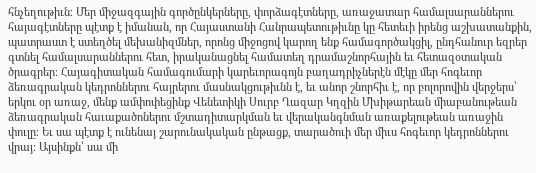հնչեղութիւն։ Մեր միջազգային գործընկերները, փորձագէտները, առաջատար համալսարաններու հայագէտները պէտք է իմանան, որ Հայաստանի Հանրապետութիւնը կը հետեւի իրենց աշխատանքին, պատրաստ է ստեղծել մեխանիզմներ, որոնց միջոցով կարող ենք համագործակցիլ, ընդհանուր եզրեր գտնել համալսարաններու հետ, իրականացնել համատեղ դրամաշնորհային եւ հետազօտական ծրագրեր։ Հայագիտական համագումարի կարեւորագոյն բաղադրիչներէն մէկը մեր հոգեւոր ձեռագրական կեդրոններու հայրերու մասնակցութիւնն է, եւ անոր շնորհիւ է, որ բոլորովին վերջերս՝ երկու օր առաջ, մենք ամփոփեցինք Վենետիկի Սուրբ Ղազար Կղզին Մխիթարեան միաբանութեան ձեռագրական հաւաքածոներու մշտադիտարկման եւ վերականգնման առաքելութեան առաջին փուլը։ Եւ սա պէտք է ունենայ շարունակական ընթացք, տարածուի մեր միւս հոգեւոր կեդրոններու վրայ։ Այսինքն՝ սա մի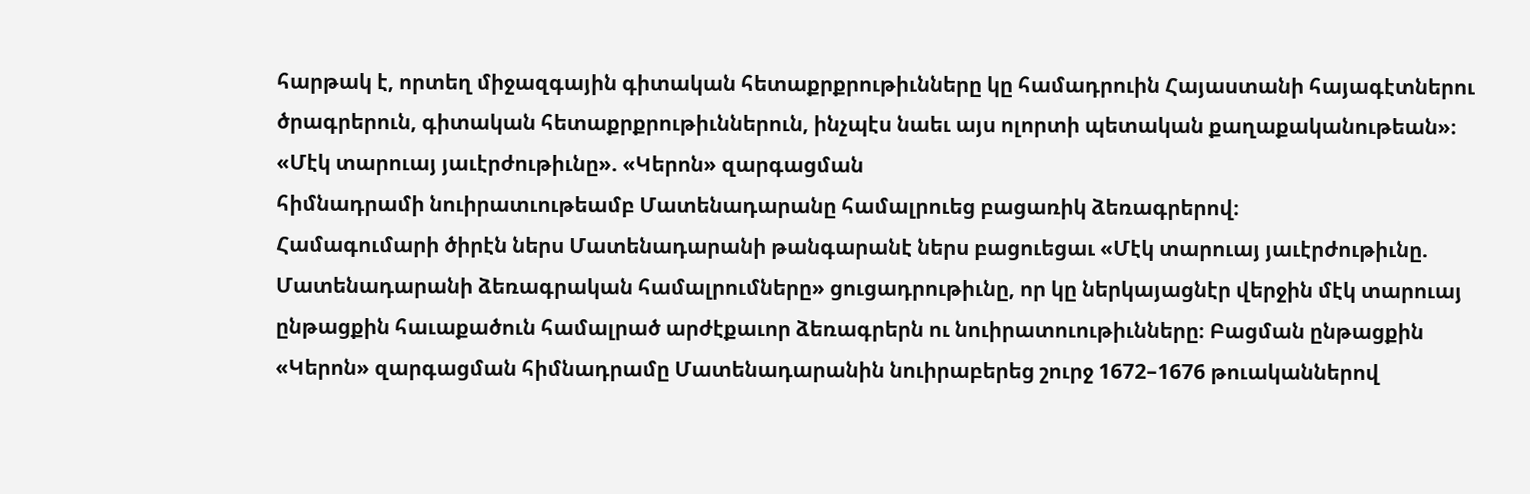հարթակ է, որտեղ միջազգային գիտական հետաքրքրութիւնները կը համադրուին Հայաստանի հայագէտներու ծրագրերուն, գիտական հետաքրքրութիւններուն, ինչպէս նաեւ այս ոլորտի պետական քաղաքականութեան»։
«Մէկ տարուայ յաւէրժութիւնը». «Կերոն» զարգացման
հիմնադրամի նուիրատւութեամբ Մատենադարանը համալրուեց բացառիկ ձեռագրերով։
Համագումարի ծիրէն ներս Մատենադարանի թանգարանէ ներս բացուեցաւ «Մէկ տարուայ յաւէրժութիւնը. Մատենադարանի ձեռագրական համալրումները» ցուցադրութիւնը, որ կը ներկայացնէր վերջին մէկ տարուայ ընթացքին հաւաքածուն համալրած արժէքաւոր ձեռագրերն ու նուիրատուութիւնները։ Բացման ընթացքին «Կերոն» զարգացման հիմնադրամը Մատենադարանին նուիրաբերեց շուրջ 1672–1676 թուականներով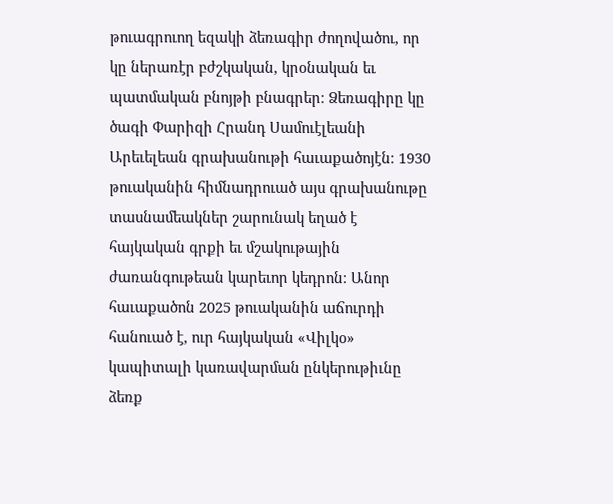թուագրուող եզակի ձեռագիր ժողովածու, որ կը ներառէր բժշկական, կրօնական եւ պատմական բնոյթի բնագրեր։ Ձեռագիրը կը ծագի Փարիզի Հրանդ Սամուէլեանի Արեւելեան գրախանութի հաւաքածոյէն։ 1930 թուականին հիմնադրուած այս գրախանութը տասնամեակներ շարունակ եղած է հայկական գրքի եւ մշակութային ժառանգութեան կարեւոր կեդրոն։ Անոր հաւաքածոն 2025 թուականին աճուրդի հանուած է, ուր հայկական «Վիլկօ» կապիտալի կառավարման ընկերութիւնը ձեռք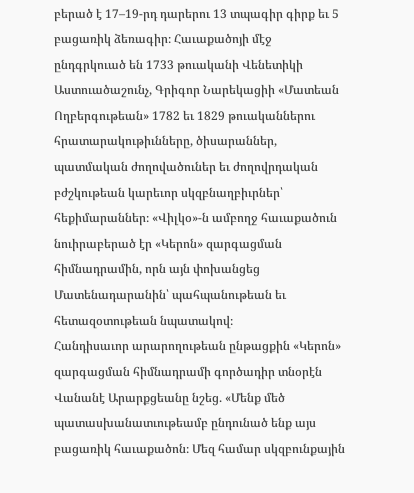բերած է 17–19-րդ դարերու 13 տպագիր գիրք եւ 5 բացառիկ ձեռագիր։ Հաւաքածոյի մէջ ընդգրկուած են 1733 թուականի Վենետիկի Աստուածաշունչ, Գրիգոր Նարեկացիի «Մատեան Ողբերգութեան» 1782 եւ 1829 թուականներու հրատարակութիւնները, ծիսարաններ, պատմական ժողովածուներ եւ ժողովրդական բժշկութեան կարեւոր սկզբնաղբիւրներ՝ հեքիմարաններ։ «Վիլկօ»-ն ամբողջ հաւաքածուն նուիրաբերած էր «Կերոն» զարգացման հիմնադրամին, որն այն փոխանցեց Մատենադարանին՝ պահպանութեան եւ հետազօտութեան նպատակով։
Հանդիսաւոր արարողութեան ընթացքին «Կերոն» զարգացման հիմնադրամի գործադիր տնօրէն Վանանէ Արարքցեանը նշեց. «Մենք մեծ պատասխանատւութեամբ ընդունած ենք այս բացառիկ հաւաքածոն։ Մեզ համար սկզբունքային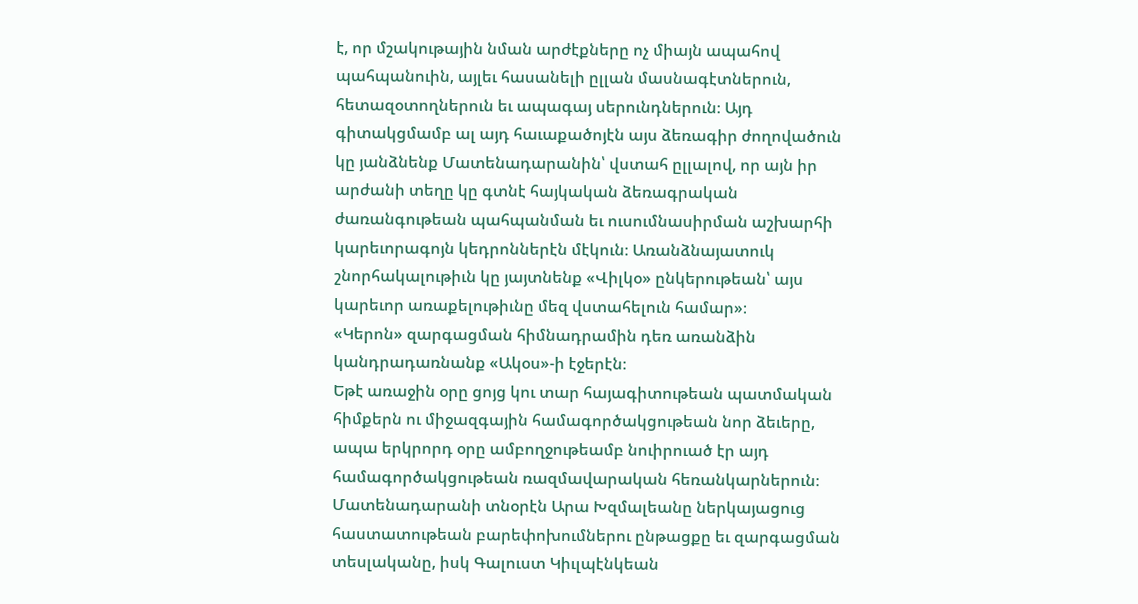է, որ մշակութային նման արժէքները ոչ միայն ապահով պահպանուին, այլեւ հասանելի ըլլան մասնագէտներուն, հետազօտողներուն եւ ապագայ սերունդներուն։ Այդ գիտակցմամբ ալ այդ հաւաքածոյէն այս ձեռագիր ժողովածուն կը յանձնենք Մատենադարանին՝ վստահ ըլլալով, որ այն իր արժանի տեղը կը գտնէ հայկական ձեռագրական ժառանգութեան պահպանման եւ ուսումնասիրման աշխարհի կարեւորագոյն կեդրոններէն մէկուն։ Առանձնայատուկ շնորհակալութիւն կը յայտնենք «Վիլկօ» ընկերութեան՝ այս կարեւոր առաքելութիւնը մեզ վստահելուն համար»։
«Կերոն» զարգացման հիմնադրամին դեռ առանձին կանդրադառնանք «Ակօս»-ի էջերէն։
Եթէ առաջին օրը ցոյց կու տար հայագիտութեան պատմական հիմքերն ու միջազգային համագործակցութեան նոր ձեւերը, ապա երկրորդ օրը ամբողջութեամբ նուիրուած էր այդ համագործակցութեան ռազմավարական հեռանկարներուն։ Մատենադարանի տնօրէն Արա Խզմալեանը ներկայացուց հաստատութեան բարեփոխումներու ընթացքը եւ զարգացման տեսլականը, իսկ Գալուստ Կիւլպէնկեան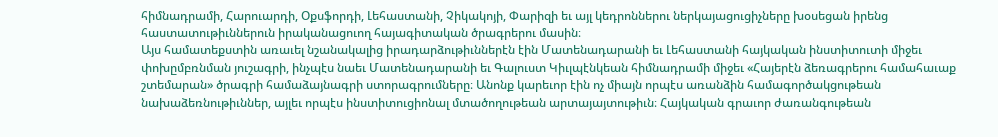հիմնադրամի, Հարուարդի, Օքսֆորդի, Լեհաստանի, Չիկակոյի, Փարիզի եւ այլ կեդրոններու ներկայացուցիչները խօսեցան իրենց հաստատութիւններուն իրականացուող հայագիտական ծրագրերու մասին։
Այս համատեքստին առաւել նշանակալից իրադարձութիւններէն էին Մատենադարանի եւ Լեհաստանի հայկական ինստիտուտի միջեւ փոխըմբռնման յուշագրի, ինչպէս նաեւ Մատենադարանի եւ Գալուստ Կիւլպէնկեան հիմնադրամի միջեւ «Հայերէն ձեռագրերու համահաւաք շտեմարան» ծրագրի համաձայնագրի ստորագրումները։ Անոնք կարեւոր էին ոչ միայն որպէս առանձին համագործակցութեան նախաձեռնութիւններ, այլեւ որպէս ինստիտուցիոնալ մտածողութեան արտայայտութիւն։ Հայկական գրաւոր ժառանգութեան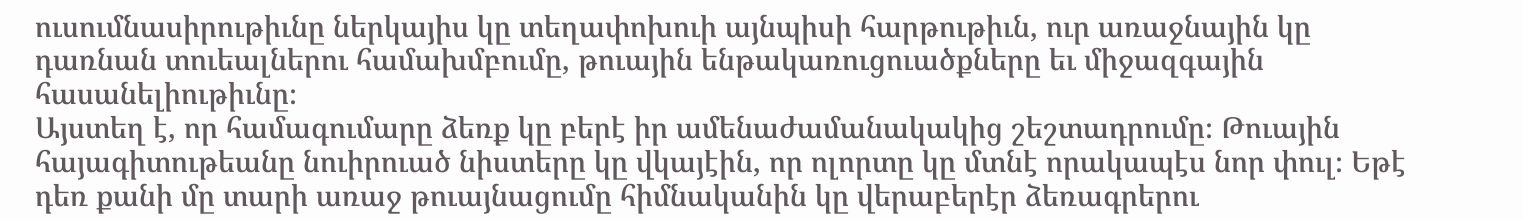ուսումնասիրութիւնը ներկայիս կը տեղափոխուի այնպիսի հարթութիւն, ուր առաջնային կը դառնան տուեալներու համախմբումը, թուային ենթակառուցուածքները եւ միջազգային հասանելիութիւնը։
Այստեղ է, որ համագումարը ձեռք կը բերէ իր ամենաժամանակակից շեշտադրումը։ Թուային հայագիտութեանը նուիրուած նիստերը կը վկայէին, որ ոլորտը կը մտնէ որակապէս նոր փուլ։ Եթէ դեռ քանի մը տարի առաջ թուայնացումը հիմնականին կը վերաբերէր ձեռագրերու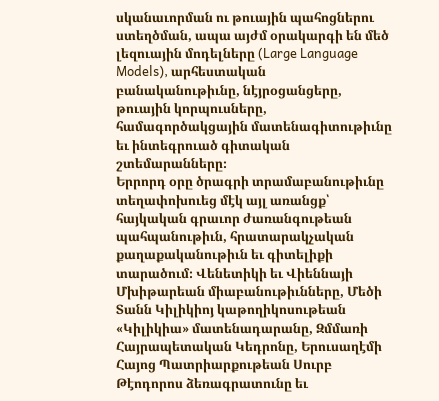սկանաւորման ու թուային պահոցներու ստեղծման, ապա այժմ օրակարգի են մեծ լեզուային մոդելները (Large Language Models), արհեստական բանականութիւնը, նէյրօցանցերը, թուային կորպուսները, համագործակցային մատենագիտութիւնը եւ ինտեգրուած գիտական շտեմարանները։
Երրորդ օրը ծրագրի տրամաբանութիւնը տեղափոխուեց մէկ այլ առանցք՝ հայկական գրաւոր ժառանգութեան պահպանութիւն, հրատարակչական քաղաքականութիւն եւ գիտելիքի տարածում։ Վենետիկի եւ Վիեննայի Մխիթարեան միաբանութիւնները, Մեծի Տանն Կիլիկիոյ կաթողիկոսութեան «Կիլիկիա» մատենադարանը, Զմմառի Հայրապետական Կեդրոնը, Երուսաղէմի Հայոց Պատրիարքութեան Սուրբ Թէոդորոս ձեռագրատունը եւ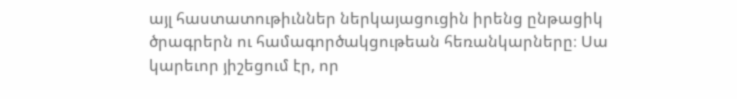այլ հաստատութիւններ ներկայացուցին իրենց ընթացիկ ծրագրերն ու համագործակցութեան հեռանկարները։ Սա կարեւոր յիշեցում էր, որ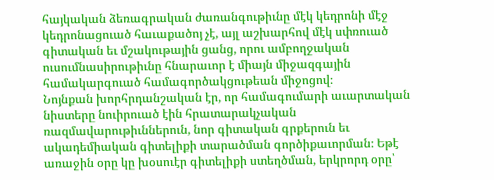հայկական ձեռագրական ժառանգութիւնը մէկ կեդրոնի մէջ կեդրոնացուած հաւաքածոյ չէ, այլ աշխարհով մէկ սփռուած գիտական եւ մշակութային ցանց, որու ամբողջական ուսումնասիրութիւնը հնարաւոր է միայն միջազգային համակարգուած համագործակցութեան միջոցով։
Նոյնքան խորհրդանշական էր, որ համագումարի աւարտական նիստերը նուիրուած էին հրատարակչական ռազմավարութիւններուն, նոր գիտական գրքերուն եւ ակադեմիական գիտելիքի տարածման գործիքաւորման։ Եթէ առաջին օրը կը խօսուէր գիտելիքի ստեղծման, երկրորդ օրը՝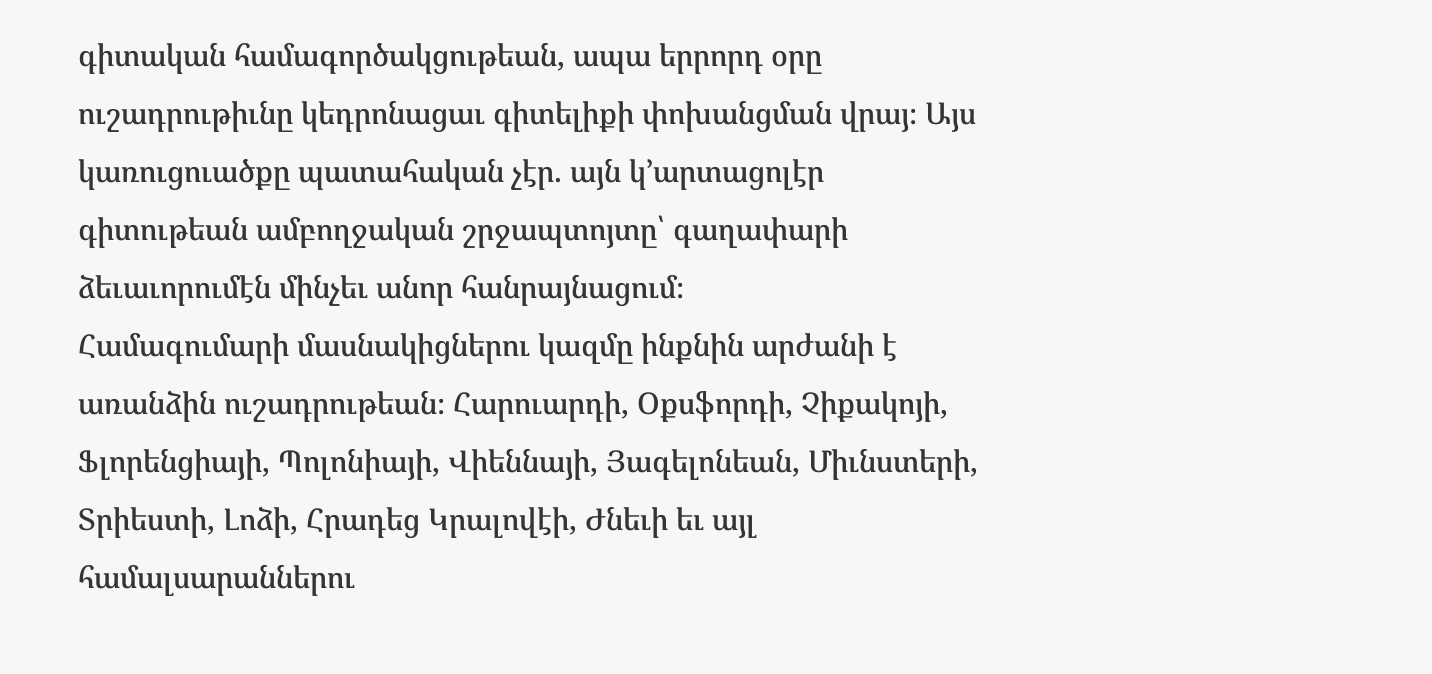գիտական համագործակցութեան, ապա երրորդ օրը ուշադրութիւնը կեդրոնացաւ գիտելիքի փոխանցման վրայ։ Այս կառուցուածքը պատահական չէր. այն կ՚արտացոլէր գիտութեան ամբողջական շրջապտոյտը՝ գաղափարի ձեւաւորումէն մինչեւ անոր հանրայնացում։
Համագումարի մասնակիցներու կազմը ինքնին արժանի է առանձին ուշադրութեան։ Հարուարդի, Օքսֆորդի, Չիքակոյի, Ֆլորենցիայի, Պոլոնիայի, Վիեննայի, Յագելոնեան, Միւնստերի, Տրիեստի, Լոձի, Հրադեց Կրալովէի, Ժնեւի եւ այլ համալսարաններու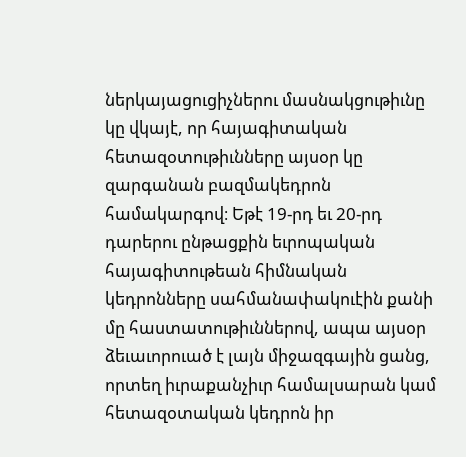ներկայացուցիչներու մասնակցութիւնը կը վկայէ, որ հայագիտական հետազօտութիւնները այսօր կը զարգանան բազմակեդրոն համակարգով։ Եթէ 19-րդ եւ 20-րդ դարերու ընթացքին եւրոպական հայագիտութեան հիմնական կեդրոնները սահմանափակուէին քանի մը հաստատութիւններով, ապա այսօր ձեւաւորուած է լայն միջազգային ցանց, որտեղ իւրաքանչիւր համալսարան կամ հետազօտական կեդրոն իր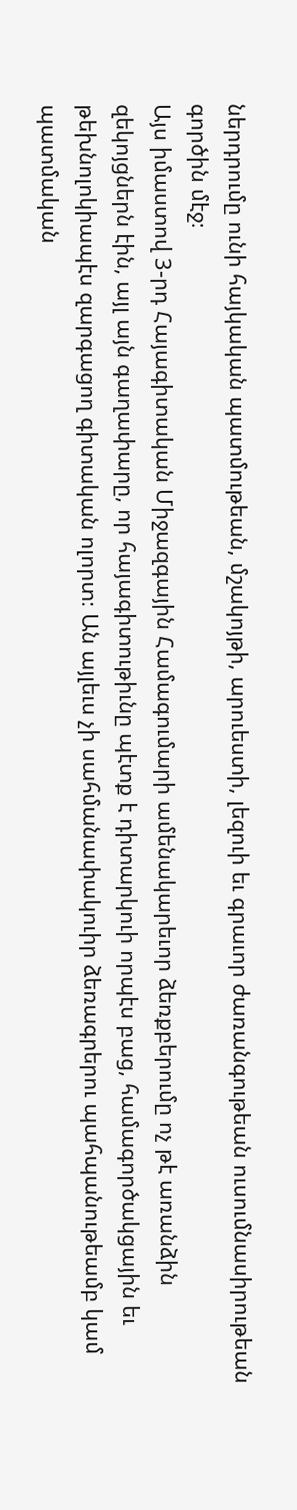ներդրումը ունի հայկական պատմութեան, մշակոյթի, արուեստի, լեզուի եւ գրաւոր ժառանգութեան ուսումնասիրութեան գործին մէջ։
Այս իմաստով 3-րդ Հայագիտական Միջազգային Համագումարի ամենակարեւոր ձեռքբերումը ոչ թէ առանձին զեկոյցներն էին, այլ այն գաղափարը, որ հայագիտութիւնը պէտք է դիտարկուի որպէս բաց, համագործակցային եւ թեխնոլոկիապէս զարգացող գիտական ոլորտ։ Ան այլեւս չի սահմանափակուիր ձեռագրերու պահպանութեամբ կամ պատմական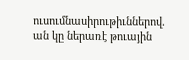ուսումնասիրութիւններով. ան կը ներառէ թուային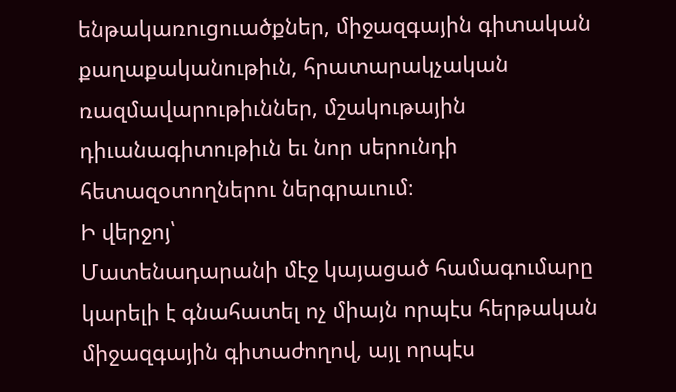ենթակառուցուածքներ, միջազգային գիտական քաղաքականութիւն, հրատարակչական ռազմավարութիւններ, մշակութային դիւանագիտութիւն եւ նոր սերունդի հետազօտողներու ներգրաւում։
Ի վերջոյ՝
Մատենադարանի մէջ կայացած համագումարը կարելի է գնահատել ոչ միայն որպէս հերթական միջազգային գիտաժողով, այլ որպէս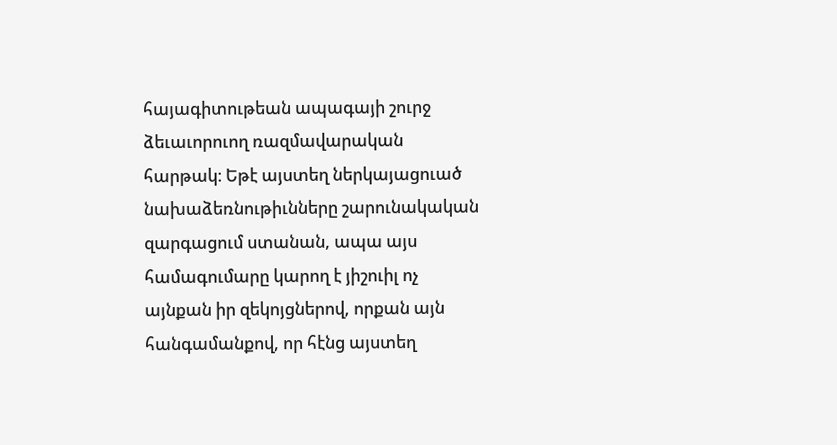հայագիտութեան ապագայի շուրջ ձեւաւորուող ռազմավարական հարթակ։ Եթէ այստեղ ներկայացուած նախաձեռնութիւնները շարունակական զարգացում ստանան, ապա այս համագումարը կարող է յիշուիլ ոչ այնքան իր զեկոյցներով, որքան այն հանգամանքով, որ հէնց այստեղ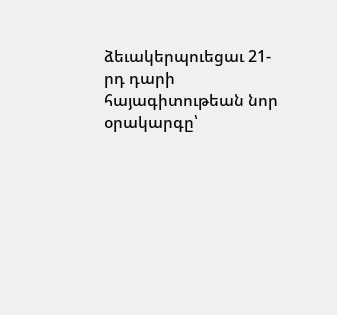ձեւակերպուեցաւ 21-րդ դարի հայագիտութեան նոր օրակարգը՝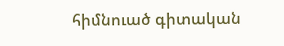հիմնուած գիտական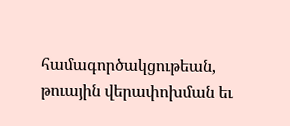համագործակցութեան, թուային վերափոխման եւ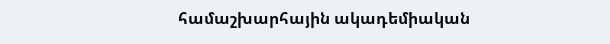համաշխարհային ակադեմիական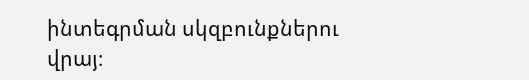ինտեգրման սկզբունքներու վրայ։